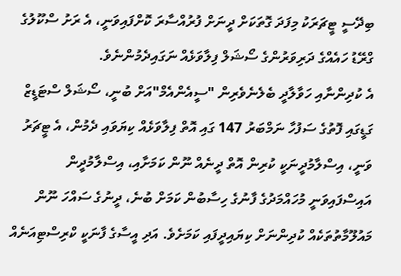ބިދޭސީ ޓީޗަރަކު މިފަދަ ގޮތަކަށް ދީނަށް ފުރުއްސާރަ ކޮށްފައިވަނީ، އެ ރަށު ސްކޫލުގެ ގްރޭޑު ހައެއްގެ ދަރިވަރުންގެ ސޯޝަލް ފިލާވަޅެއް ނަގައިދެމުންނެވެ.
އެ ކުދިންނާއި ހަވާލާދީ ބެލެނެވެރިން "ސީއެންއެމް"އަށް ބުނީ، ސޯޝަލް ސްޓަޑީޒް ގަޑީގައި ފޮތުގެ ސަފުހާ ނަމްބަރު 147 ގައި އޮތް ފިލާވަޅެއް ކިޔަވައި ދެމުން، އެ ޓީޗަރު ވަނީ، އިސްލާމުދީނަކީ ކުރިން އޮތް ދީނެއް ނޫން ކަމަށާއި، އިސްލާމުދީން އައިސްފައިވަނީ މުހައްމަދުގެ ފާނުގެ ހިސާބުން ކަމަށް ބުނެ، ދީނުގެ ސައްހަ ނޫން މައުލޫމާތުތަކެއް ކުދިންނަށް ކިޔައިދީފައި ކަމަށެވެ. އަދި އީސާގެ ފާނަކީ ކްރިސްޓިއަނެއް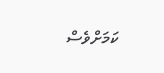ކަމަށްވެސް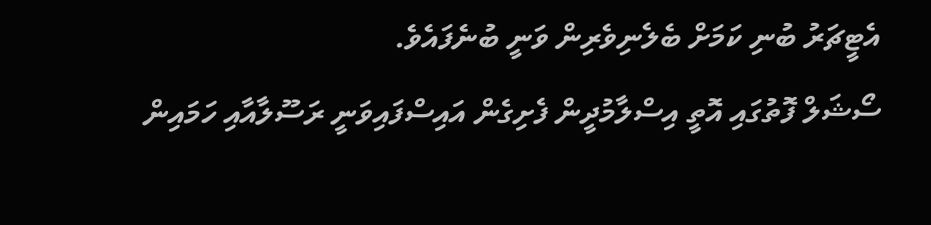އެޓީޗަރު ބުނި ކަމަށް ބެލެނިވެރިން ވަނީ ބުނެފައެވެ.
ސޯޝަލް ފޮތުގައި އޮތީ އިސްލާމުދީން ފެށިގެން އައިސްފައިވަނީ ރަސޫލާއާއި ހަމައިން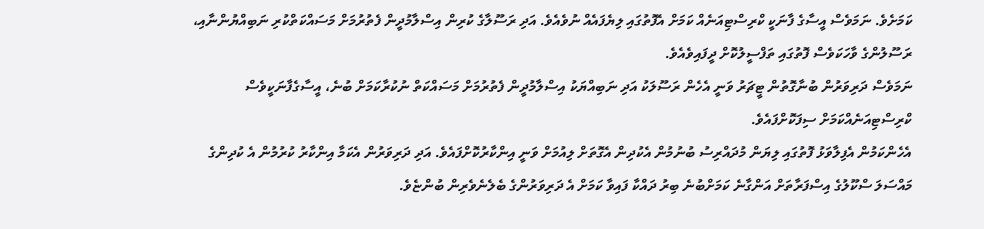ކަމަށެވެ. ނަމަވެސް އީސާގެ ފާނަކީ ކްރިސްޓިއަނެއް ކަމަށް އެފޮތުގައި ލިޔެފައެއް ނުވެއެވެ. އަދި ރަސޫލާގެ ކުރިން އިސްލާމުދީން ފެތުރުމަށް މަސައްކަތްކުރި ނަބިއްޔުންނާއި، ރަސޫލުންގެ ވާހަކަވެސް ފޮތުގައި ތަފްސީލުކޮށް ދީފައިވެއެވެ.
ނަމަވެސް ދަރިވަރުން ބުނާގޮތުން ޓީޗަރު ވަނީ އެހެން ރަސޫލަކު އަދި ނަބިއްޔަކު އިސްލާމުދީން ފެތުރުމަށް މަސައްކަތް ނުކުރާކަމަށް ބުނެ، އީސާގެފާނަކީވެސް ކްރިސްޓިއަނެއްކަމަށް ސިފަކޮށްފައެވެ.
އެހެންކަމުން އެފިލާވަޅު ފޮތުގައި ލިޔަން މުދައްރިސު ބުނުމުން އެކުދިން އެގޮތަށް ލިއުމަށް ވަނީ އިންކާރުކޮށްފައެވެ. އަދި ދަރިވަރުން އެކަމާ އިންކާރު ކުރުމުން އެ ކުދިންގެ މައްސަލަ ސްކޫލުގެ އިސްފަރާތަށް އަންގާނެ ކަމަށްބުނެ ބިރު ދައްކާ ފައިވާ ކަމަށް އެ ދަރިވަރުންގެ ބެލެނެވެރިން ބުންޏެވެ.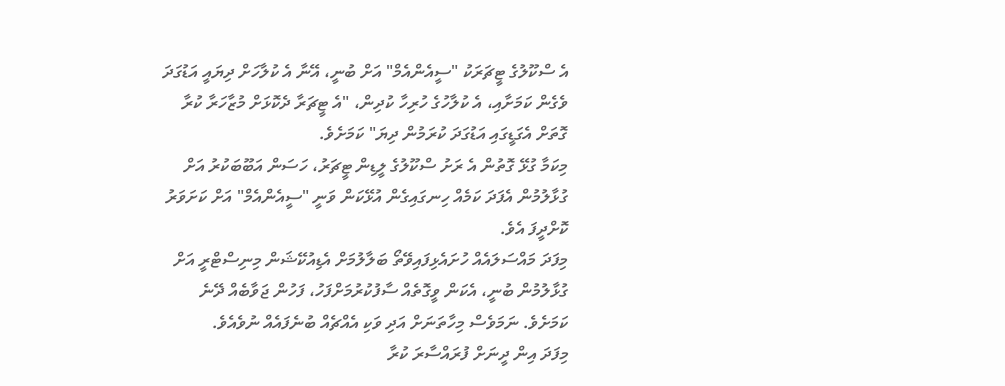އެ ސްކޫލުގެ ޓީޗަރަކު "ސީއެންއެމް" އަށް ބުނީ، އޭނާ އެ ކުލާހަށް ދިޔައީ އަޑުގަދަ ވެގެން ކަމަށާއި، އެ ކުލާހުގެ ހުރިހާ ކުދިން، "އެ ޓީޗަރާ ދެކޮޅަށް މުޒާހަރާ ކުރާ ގޮތަށް އެގަޑީގައި އަޑުގަދަ ކުރަމުން ދިޔަ" ކަމަށެވެ.
މިކަމާ ގުޅޭ ގޮތުން އެ ރަށު ސްކޫލުގެ ލީޑިން ޓީޗަރު، ހަސަން އަބޫބަކުރު އަށް ގުޅާލުމުން އެފަދަ ކަމެއް ހިނގައިގެން އުޅޭކަން ވަނީ "ސީއެންއެމް" އަށް ކަށަވަރު ކޮށްދީފަ އެވެ.
މިފަދަ މައްސަލައެއް ހުށައެޅިފައިވޭތޯ ބަލާލުމަށް އެޑިއުކޭޝަން މިނިސްޓްރީ އަށް ގުޅާލުމުން ބުނީ، އެކަން ވީގޮތެއް ސާފުކުރުމަށްފަހު، ފަހުން ޖަވާބެއް ދޭނެ ކަމަށެވެ. ނަމަވެސް މިހާތަނަށް އަދި ވަކި އެއްޗެއް ބުނެފައެއް ނުވެއެވެ.
މިފަދަ އިން ދީނަށް ފުރައްސާރަ ކުރާ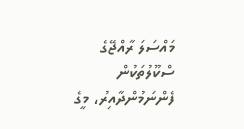މައްސަލަ ރާއްޖޭގެ ސްކޫލުތަކުން ފެންނަމުންދާއިރު، މީގެ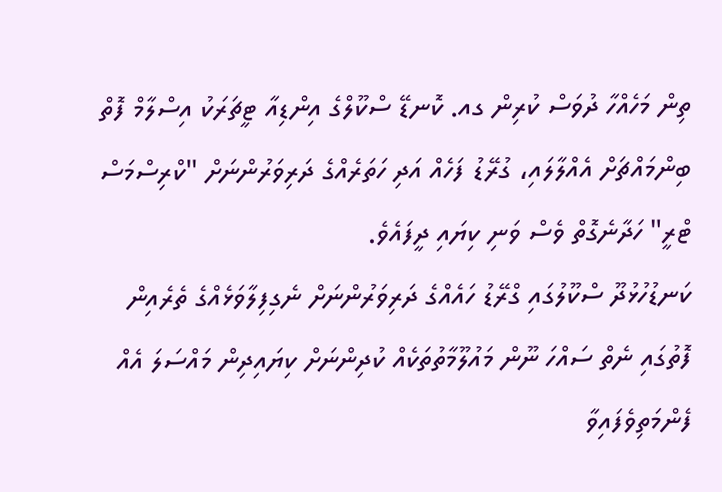ތިން މަހެއްހާ ދުވަސް ކުރިން ގއ. ކޮނޑޭ ސްކޫލްގެ އިންޑިއާ ޓީޗަރަކު އިސްލާމް ފޮތް ބިންމައްޗަށް އެއްލާލައި، ގުރޭޑު ފަހެއް އަދި ހަތަރެއްގެ ދަރިވަރުންނަށް "ކްރިސްމަސް ޓްރީ" ހަދާނެގޮތް ވެސް ވަނި ކިޔައި ދީފައެވެ.
ކަނޑުހުޅުދޫ ސްކޫލުގައި ގްރޭޑު ހައެއްގެ ދަރިވަރުންނަށް ނެގިފިލާވަޅެއްގެ ތެރެއިން ފޮތުގައި ނެތް ސައްހަ ނޫން މައުލޫމާތުތަކެއް ކުދިންނަށް ކިޔައިދިން މައްސަލަ އެއް ފެންމަތިވެފައިވާ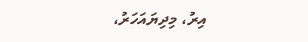އިރު، މިދިޔައަހަރު،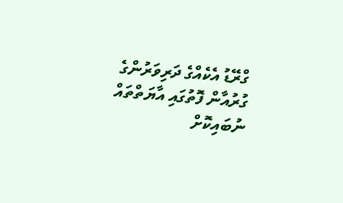ގްރޭޑު އެކެއްގެ ދަރިވަރުންގެ ގުރުއާން ފޮތުގައި އާޔަތްތައް ނުބައިކޮށް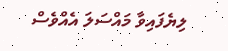ލިޔެފައިވާ މައްސަލަ އެއްވެސް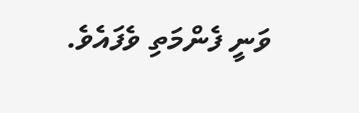ވަނީ ފެންމަތި ވެފައެވެ.